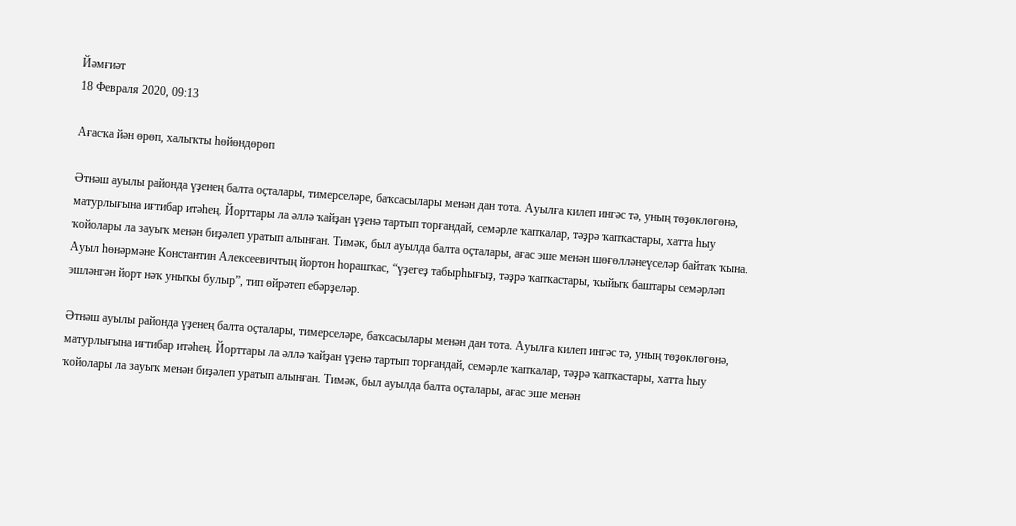Йәмғиәт
18 Февраля 2020, 09:13

Ағасҡа йән өрөп, халыҡты һөйөндөрөп

Әтнәш ауылы районда үҙенең балта оҫталары, тимерселәре, баҡсасылары менән дан тота. Ауылға килеп ингәс тә, уның төҙөклөгөнә, матурлығына иғтибар итәһең. Йорттары ла әллә ҡайҙан үҙенә тартып торғандай, семәрле ҡапҡалар, тәҙрә ҡапҡастары, хатта һыу ҡойолары ла зауыҡ менән биҙәлеп уратып алынған. Тимәк, был ауылда балта оҫталары, ағас эше менән шөғөлләнеүселәр байтаҡ ҡына. Ауыл һөнәрмәне Константин Алексеевичтың йортон һорашҡас, “үҙегеҙ табырһығыҙ, тәҙрә ҡапҡастары, ҡыйыҡ баштары семәрләп эшләнгән йорт нәҡ уныҡы булыр”, тип өйрәтеп ебәрҙеләр.

Әтнәш ауылы районда үҙенең балта оҫталары, тимерселәре, баҡсасылары менән дан тота. Ауылға килеп ингәс тә, уның төҙөклөгөнә, матурлығына иғтибар итәһең. Йорттары ла әллә ҡайҙан үҙенә тартып торғандай, семәрле ҡапҡалар, тәҙрә ҡапҡастары, хатта һыу ҡойолары ла зауыҡ менән биҙәлеп уратып алынған. Тимәк, был ауылда балта оҫталары, ағас эше менән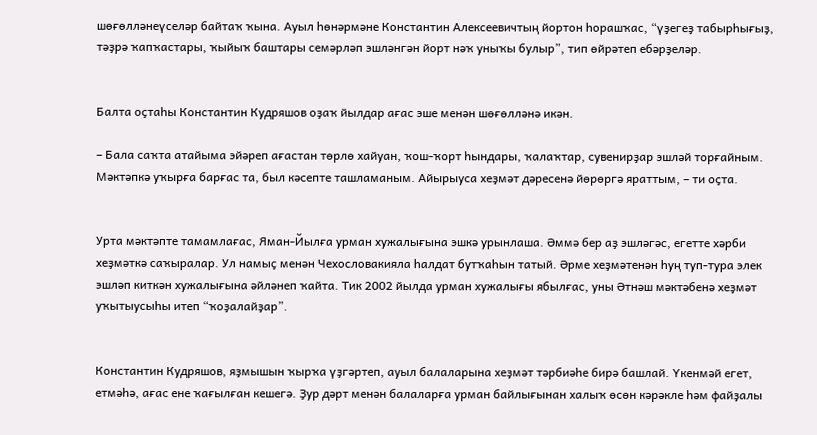шөғөлләнеүселәр байтаҡ ҡына. Ауыл һөнәрмәне Константин Алексеевичтың йортон һорашҡас, “үҙегеҙ табырһығыҙ, тәҙрә ҡапҡастары, ҡыйыҡ баштары семәрләп эшләнгән йорт нәҡ уныҡы булыр”, тип өйрәтеп ебәрҙеләр.


Балта оҫтаһы Константин Кудряшов оҙаҡ йылдар ағас эше менән шөғөлләнә икән.

– Бала саҡта атайыма эйәреп ағастан төрлө хайуан, ҡош-ҡорт һындары, ҡалаҡтар, сувенирҙар эшләй торғайным. Мәктәпкә уҡырға барғас та, был кәсепте ташламаным. Айырыуса хеҙмәт дәресенә йөрөргә яраттым, – ти оҫта.


Урта мәктәпте тамамлағас, Яман-Йылға урман хужалығына эшкә урынлаша. Әммә бер аҙ эшләгәс, егетте хәрби хеҙмәткә саҡыралар. Ул намыҫ менән Чехословакияла һалдат бутҡаһын татый. Әрме хеҙмәтенән һуң туп-тура элек эшләп киткән хужалығына әйләнеп ҡайта. Тик 2002 йылда урман хужалығы ябылғас, уны Әтнәш мәктәбенә хеҙмәт уҡытыусыһы итеп “ҡоҙалайҙар”.


Константин Кудряшов, яҙмышын ҡырҡа үҙгәртеп, ауыл балаларына хеҙмәт тәрбиәһе бирә башлай. Үкенмәй егет, етмәһә, ағас ене ҡағылған кешегә. Ҙур дәрт менән балаларға урман байлығынан халыҡ өсөн кәрәкле һәм файҙалы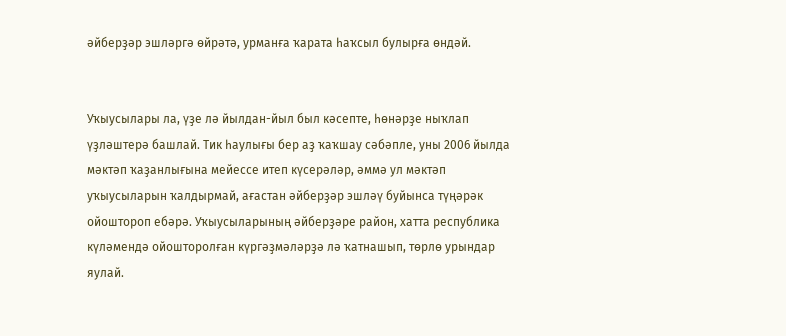әйберҙәр эшләргә өйрәтә, урманға ҡарата һаҡсыл булырға өндәй.


Уҡыусылары ла, үҙе лә йылдан-йыл был кәсепте, һөнәрҙе ныҡлап үҙләштерә башлай. Тик һаулығы бер аҙ ҡаҡшау сәбәпле, уны 2006 йылда мәктәп ҡаҙанлығына мейессе итеп күсерәләр, әммә ул мәктәп уҡыусыларын ҡалдырмай, ағастан әйберҙәр эшләү буйынса түңәрәк ойоштороп ебәрә. Уҡыусыларының әйберҙәре район, хатта республика күләмендә ойошторолған күргәҙмәләрҙә лә ҡатнашып, төрлө урындар яулай.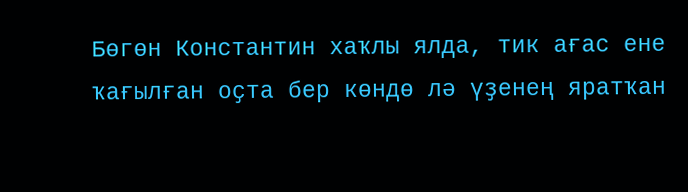Бөгөн Константин хаҡлы ялда, тик ағас ене ҡағылған оҫта бер көндө лә үҙенең яратҡан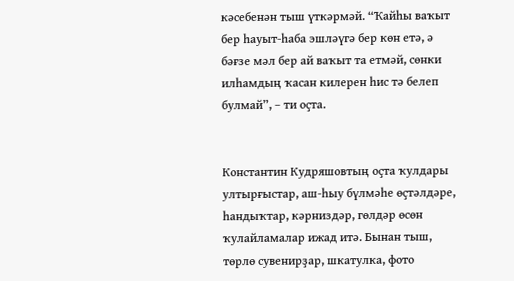кәсебенән тыш үткәрмәй. “Ҡайһы ваҡыт бер һауыт-һаба эшләүгә бер көн етә, ә бәғзе мәл бер ай ваҡыт та етмәй, сөнки илһамдың ҡасан килерен һис тә белеп булмай”, – ти оҫта.


Константин Кудряшовтың оҫта ҡулдары ултырғыстар, аш-һыу бүлмәһе өҫтәлдәре, һандыҡтар, кәрниздәр, гөлдәр өсөн ҡулайламалар ижад итә. Бынан тыш, төрлө сувенирҙар, шкатулка, фото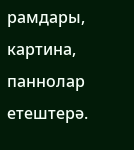рамдары, картина, паннолар етештерә.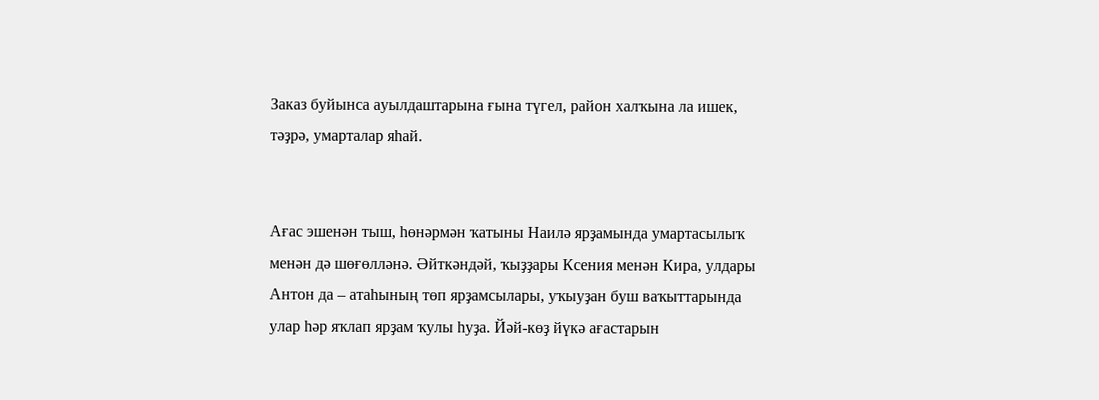Заказ буйынса ауылдаштарына ғына түгел, район халҡына ла ишек, тәҙрә, умарталар яһай.


Ағас эшенән тыш, һөнәрмән ҡатыны Наилә ярҙамында умартасылыҡ менән дә шөғөлләнә. Әйткәндәй, ҡыҙҙары Ксения менән Кира, улдары Антон да – атаһының төп ярҙамсылары, уҡыуҙан буш ваҡыттарында улар һәр яҡлап ярҙам ҡулы һуҙа. Йәй-көҙ йүкә ағастарын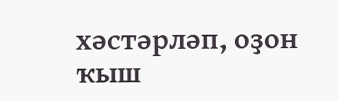хәстәрләп, оҙон ҡыш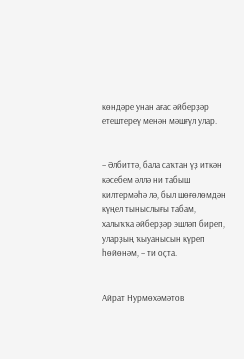көндәре унан ағас әйберҙәр етештереү менән мәшғүл улар.


– Әлбиттә, бала саҡтан үҙ иткән кәсебем әллә ни табыш килтермәһә лә, был шөғөлөмдән күңел тыныслығы табам, халыҡҡа әйберҙәр эшләп биреп, уларҙың ҡыуанысын күреп һөйөнәм, – ти оҫта.


Айрат Нурмөхәмәтов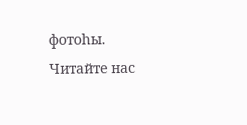фотоһы.
Читайте нас